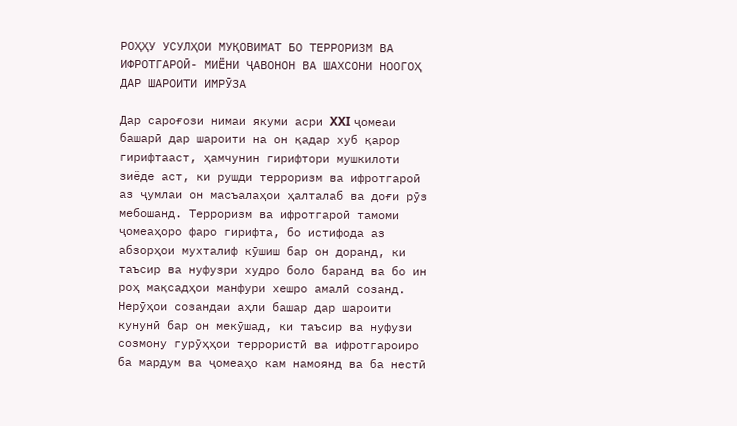РОҲҲУ УСУЛҲОИ МУҚОВИМАТ БО ТЕРРОРИЗМ ВА ИФРОТГАРОӢ- МИЁНИ ҶАВОНОН ВА ШАХСОНИ НООГОҲ ДАР ШАРОИТИ ИМРӮЗА

Дар сароғози нимаи якуми асри XXI ҷомеаи башарӣ дар шароити на он қадар хуб қарор гирифтааст, ҳамчунин гирифтори мушкилоти зиёде аст, ки рушди терроризм ва ифротгароӣ аз ҷумлаи он масъалаҳои ҳалталаб ва доғи рӯз мебошанд. Терроризм ва ифротгароӣ тамоми ҷомеаҳоро фаро гирифта, бо истифода аз абзорҳои мухталиф кӯшиш бар он доранд, ки таъсир ва нуфузри худро боло баранд ва бо ин роҳ мақсадҳои манфури хешро амалӣ созанд. Нерӯҳои созандаи аҳли башар дар шароити кунунӣ бар он мекӯшад, ки таъсир ва нуфузи созмону гурӯҳҳои террористӣ ва ифротгароиро ба мардум ва ҷомеаҳо кам намоянд ва ба нестӣ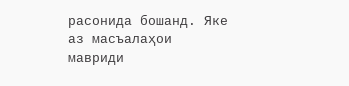расонида бошанд. Яке аз масъалаҳои мавриди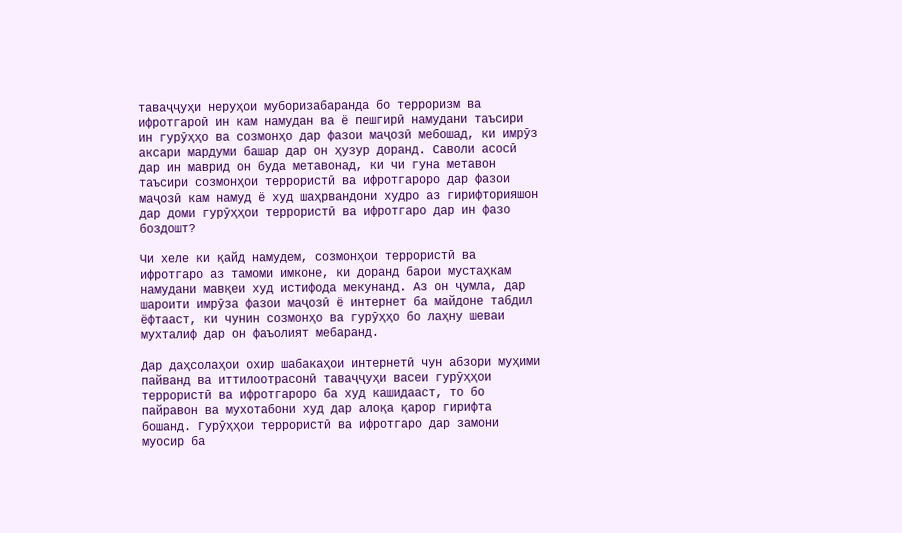таваҷҷуҳи неруҳои муборизабаранда бо терроризм ва ифротгароӣ ин кам намудан ва ё пешгирӣ намудани таъсири ин гурӯҳҳо ва созмонҳо дар фазои маҷозӣ мебошад, ки имрӯз аксари мардуми башар дар он ҳузур доранд. Саволи асосӣ дар ин маврид он буда метавонад, ки чи гуна метавон таъсири созмонҳои террористӣ ва ифротгароро дар фазои маҷозӣ кам намуд ё худ шаҳрвандони худро аз гирифторияшон дар доми гурӯҳҳои террористӣ ва ифротгаро дар ин фазо боздошт?

Чи хеле ки қайд намудем, созмонҳои террористӣ ва ифротгаро аз тамоми имконе, ки доранд барои мустаҳкам намудани мавқеи худ истифода мекунанд. Аз он ҷумла, дар шароити имрӯза фазои маҷозӣ ё интернет ба майдоне табдил ёфтааст, ки чунин созмонҳо ва гурӯҳҳо бо лаҳну шеваи мухталиф дар он фаъолият мебаранд.

Дар даҳсолаҳои охир шабакаҳои интернетӣ чун абзори муҳими пайванд ва иттилоотрасонӣ таваҷҷуҳи васеи гурӯҳҳои террористӣ ва ифротгароро ба худ кашидааст, то бо пайравон ва мухотабони худ дар алоқа қарор гирифта бошанд. Гурӯҳҳои террористӣ ва ифротгаро дар замони муосир ба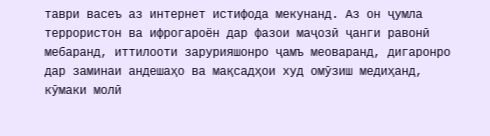таври васеъ аз интернет истифода мекунанд. Аз он ҷумла террористон ва ифрогароён дар фазои маҷозӣ ҷанги равонӣ мебаранд, иттилооти зарурияшонро ҷамъ меоваранд, дигаронро дар заминаи андешаҳо ва мақсадҳои худ омӯзиш медиҳанд, кӯмаки молӣ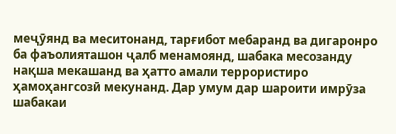меҷӯянд ва меситонанд, тарғибот мебаранд ва дигаронро ба фаъолияташон ҷалб менамоянд, шабака месозанду нақша мекашанд ва ҳатто амали террористиро ҳамоҳангсозӣ мекунанд. Дар умум дар шароити имрӯза шабакаи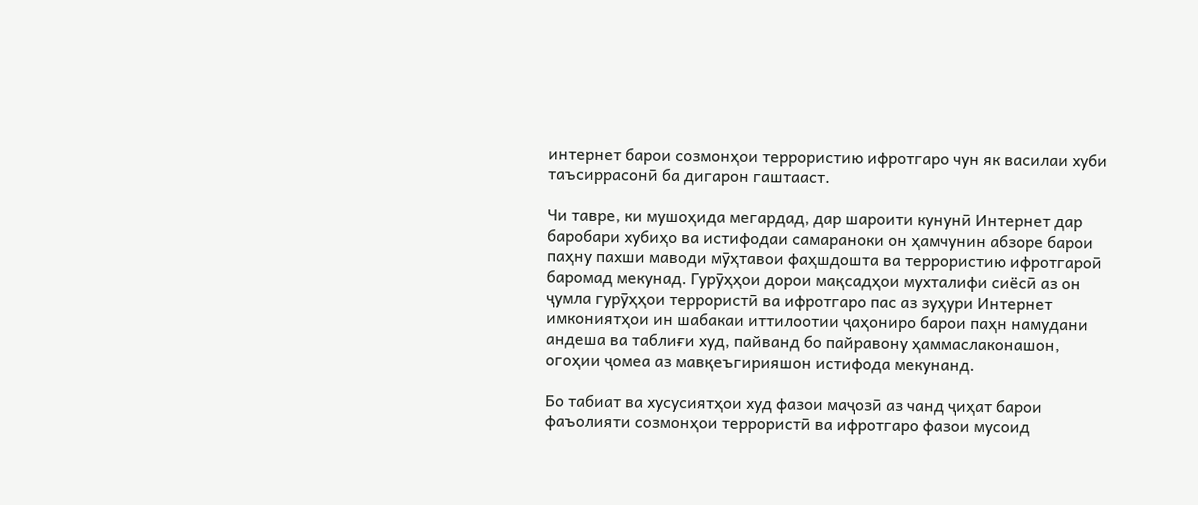интернет барои созмонҳои террористию ифротгаро чун як василаи хуби таъсиррасонӣ ба дигарон гаштааст.

Чи тавре, ки мушоҳида мегардад, дар шароити кунунӣ Интернет дар баробари хубиҳо ва истифодаи самараноки он ҳамчунин абзоре барои паҳну пахши маводи мӯҳтавои фаҳшдошта ва террористию ифротгароӣ баромад мекунад. Гурӯҳҳои дорои мақсадҳои мухталифи сиёсӣ аз он ҷумла гурӯҳҳои террористӣ ва ифротгаро пас аз зуҳури Интернет имкониятҳои ин шабакаи иттилоотии ҷаҳониро барои паҳн намудани андеша ва таблиғи худ, пайванд бо пайравону ҳаммаслаконашон, огоҳии ҷомеа аз мавқеъгирияшон истифода мекунанд.

Бо табиат ва хусусиятҳои худ фазои маҷозӣ аз чанд ҷиҳат барои фаъолияти созмонҳои террористӣ ва ифротгаро фазои мусоид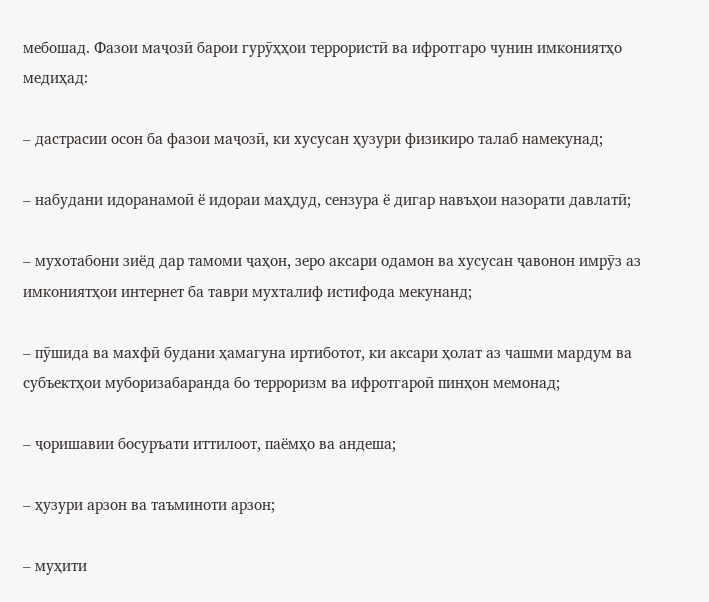мебошад. Фазои маҷозӣ барои гурӯҳҳои террористӣ ва ифротгаро чунин имкониятҳо медиҳад:

– дастрасии осон ба фазои маҷозӣ, ки хусусан ҳузури физикиро талаб намекунад;

– набудани идоранамоӣ ё идораи маҳдуд, сензура ё дигар навъҳои назорати давлатӣ;

– мухотабони зиёд дар тамоми ҷаҳон, зеро аксари одамон ва хусусан ҷавонон имрӯз аз имкониятҳои интернет ба таври мухталиф истифода мекунанд;

– пӯшида ва махфӣ будани ҳамагуна иртиботот, ки аксари ҳолат аз чашми мардум ва субъектҳои муборизабаранда бо терроризм ва ифротгароӣ пинҳон мемонад;

– ҷоришавии босуръати иттилоот, паёмҳо ва андеша;

– ҳузури арзон ва таъминоти арзон;

– муҳити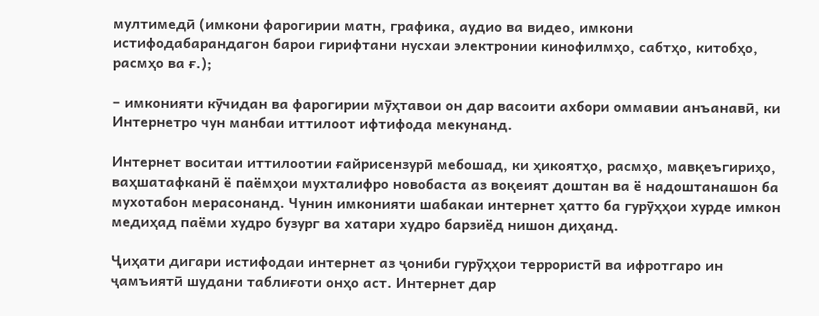мултимедӣ (имкони фарогирии матн, графика, аудио ва видео, имкони истифодабарандагон барои гирифтани нусхаи электронии кинофилмҳо, сабтҳо, китобҳо, расмҳо ва ғ.);

– имконияти кӯчидан ва фарогирии мӯҳтавои он дар васоити ахбори оммавии анъанавӣ, ки Интернетро чун манбаи иттилоот ифтифода мекунанд.

Интернет воситаи иттилоотии ғайрисензурӣ мебошад, ки ҳикоятҳо, расмҳо, мавқеъгириҳо, ваҳшатафканӣ ё паёмҳои мухталифро новобаста аз воқеият доштан ва ё надоштанашон ба мухотабон мерасонанд. Чунин имконияти шабакаи интернет ҳатто ба гурӯҳҳои хурде имкон медиҳад паёми худро бузург ва хатари худро барзиёд нишон диҳанд.

Ҷиҳати дигари истифодаи интернет аз ҷониби гурӯҳҳои террористӣ ва ифротгаро ин ҷамъиятӣ шудани таблиғоти онҳо аст. Интернет дар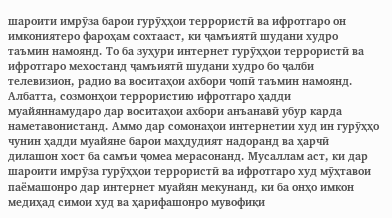шароити имрӯза барои гурӯҳҳои террористӣ ва ифротгаро он имкониятеро фароҳам сохтааст, ки ҷамъиятӣ шудани худро таъмин намоянд. То ба зуҳури интернет гурӯҳҳои террористӣ ва ифротгаро мехостанд ҷамъиятӣ шудани худро бо ҷалби телевизион, радио ва воситаҳои ахбори чопӣ таъмин намоянд. Албатта, созмонҳои террористию ифротгаро ҳадди муайяннамударо дар воситаҳои ахбори анъанавӣ убур карда наметавонистанд. Аммо дар сомонаҳои интернетии худ ин гурӯҳҳо чунин ҳадди муайяне барои маҳдудият надоранд ва ҳарчӣ дилашон хост ба самъи ҷомеа мерасонанд. Мусаллам аст, ки дар шароити имрӯза гурӯҳҳои террористӣ ва ифротгаро худ мӯҳтавои паёмашонро дар интернет муайян мекунанд, ки ба онҳо имкон медиҳад симои худ ва ҳарифашонро мувофиқи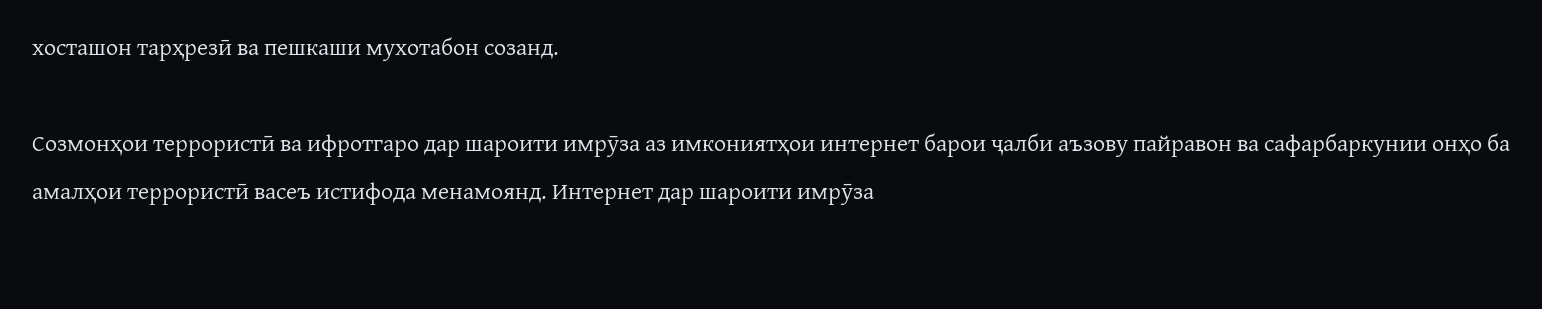хосташон тарҳрезӣ ва пешкаши мухотабон созанд.

Созмонҳои террористӣ ва ифротгаро дар шароити имрӯза аз имкониятҳои интернет барои ҷалби аъзову пайравон ва сафарбаркунии онҳо ба амалҳои террористӣ васеъ истифода менамоянд. Интернет дар шароити имрӯза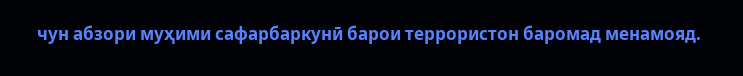чун абзори муҳими сафарбаркунӣ барои террористон баромад менамояд.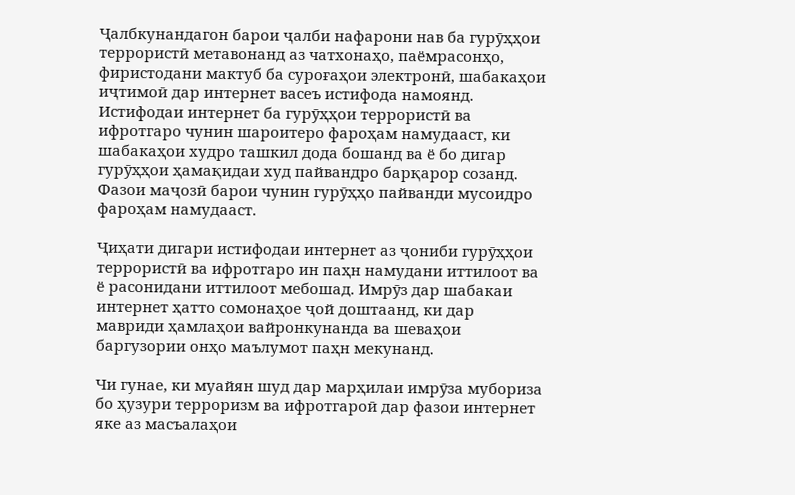Ҷалбкунандагон барои ҷалби нафарони нав ба гурӯҳҳои террористӣ метавонанд аз чатхонаҳо, паёмрасонҳо, фиристодани мактуб ба суроғаҳои электронӣ, шабакаҳои иҷтимоӣ дар интернет васеъ истифода намоянд. Истифодаи интернет ба гурӯҳҳои террористӣ ва ифротгаро чунин шароитеро фароҳам намудааст, ки шабакаҳои худро ташкил дода бошанд ва ё бо дигар гурӯҳҳои ҳамақидаи худ пайвандро барқарор созанд. Фазои маҷозӣ барои чунин гурӯҳҳо пайванди мусоидро фароҳам намудааст.

Ҷиҳати дигари истифодаи интернет аз ҷониби гурӯҳҳои террористӣ ва ифротгаро ин паҳн намудани иттилоот ва ё расонидани иттилоот мебошад. Имрӯз дар шабакаи интернет ҳатто сомонаҳое ҷой доштаанд, ки дар мавриди ҳамлаҳои вайронкунанда ва шеваҳои баргузории онҳо маълумот паҳн мекунанд.

Чи гунае, ки муайян шуд дар марҳилаи имрӯза мубориза бо ҳузури терроризм ва ифротгароӣ дар фазои интернет яке аз масъалаҳои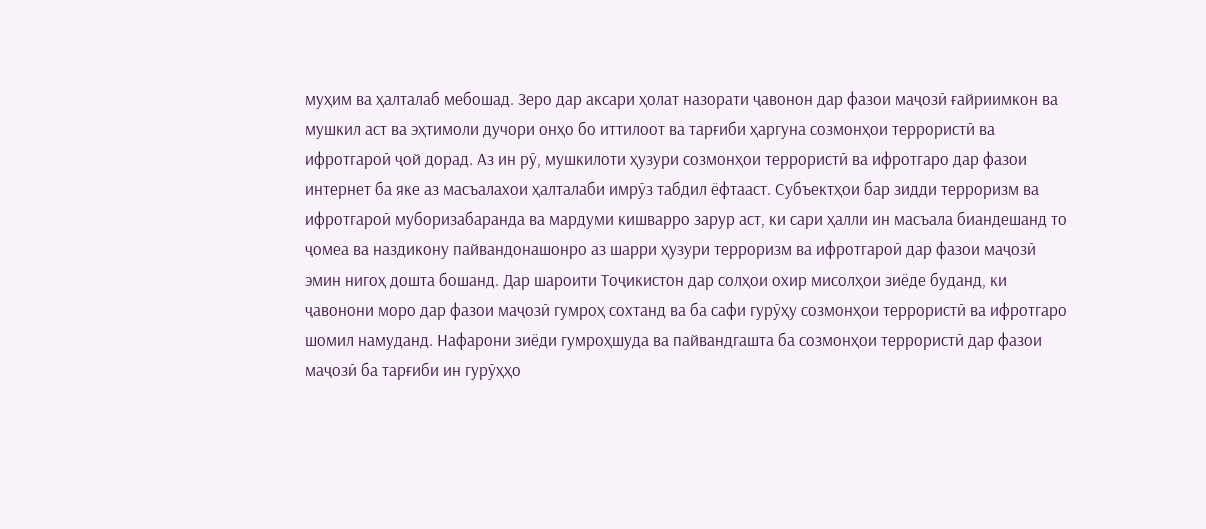муҳим ва ҳалталаб мебошад. Зеро дар аксари ҳолат назорати ҷавонон дар фазои маҷозӣ ғайриимкон ва мушкил аст ва эҳтимоли дучори онҳо бо иттилоот ва тарғиби ҳаргуна созмонҳои террористӣ ва ифротгароӣ ҷой дорад. Аз ин рӯ, мушкилоти ҳузури созмонҳои террористӣ ва ифротгаро дар фазои интернет ба яке аз масъалахои ҳалталаби имрӯз табдил ёфтааст. Субъектҳои бар зидди терроризм ва ифротгароӣ муборизабаранда ва мардуми кишварро зарур аст, ки сари ҳалли ин масъала биандешанд то ҷомеа ва наздикону пайвандонашонро аз шарри ҳузури терроризм ва ифротгароӣ дар фазои маҷозӣ эмин нигоҳ дошта бошанд. Дар шароити Тоҷикистон дар солҳои охир мисолҳои зиёде буданд, ки ҷавонони моро дар фазои маҷозӣ гумроҳ сохтанд ва ба сафи гурӯҳу созмонҳои террористӣ ва ифротгаро шомил намуданд. Нафарони зиёди гумроҳшуда ва пайвандгашта ба созмонҳои террористӣ дар фазои маҷозӣ ба тарғиби ин гурӯҳҳо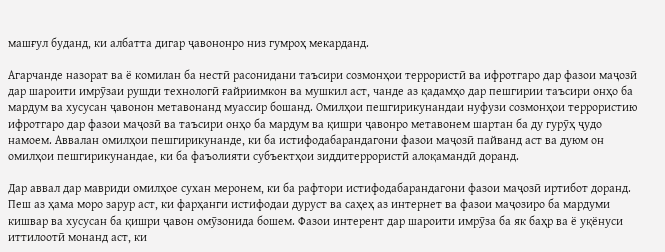машғул буданд, ки албатта дигар ҷавононро низ гумроҳ мекарданд.

Агарчанде назорат ва ё комилан ба нестӣ расонидани таъсири созмонҳои террористӣ ва ифротгаро дар фазои маҷозӣ дар шароити имрӯзаи рушди технологӣ ғайриимкон ва мушкил аст, чанде аз қадамҳо дар пешгирии таъсири онҳо ба мардум ва хусусан ҷавонон метавонанд муассир бошанд. Омилҳои пешгирикунандаи нуфузи созмонҳои террористию ифротгаро дар фазои маҷозӣ ва таъсири онҳо ба мардум ва қишри ҷавонро метавонем шартан ба ду гурӯҳ ҷудо намоем. Аввалан омилҳои пешгирикунанде, ки ба истифодабарандагони фазои маҷозӣ пайванд аст ва дуюм он омилҳои пешгирикунандае, ки ба фаъолияти субъектҳои зиддитеррористӣ алоқамандӣ доранд.

Дар аввал дар мавриди омилҳое сухан меронем, ки ба рафтори истифодабарандагони фазои маҷозӣ иртибот доранд. Пеш аз ҳама моро зарур аст, ки фарҳанги истифодаи дуруст ва саҳеҳ аз интернет ва фазои маҷозиро ба мардуми кишвар ва хусусан ба қишри ҷавон омӯзонида бошем. Фазои интерент дар шароити имрӯза ба як баҳр ва ё уқёнуси иттилоотӣ монанд аст, ки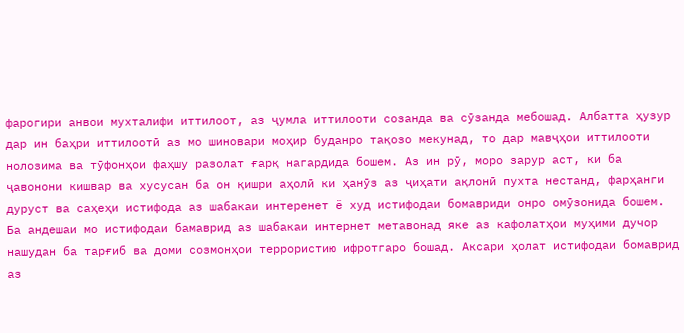фарогири анвои мухталифи иттилоот, аз ҷумла иттилооти созанда ва сӯзанда мебошад. Албатта ҳузур дар ин баҳри иттилоотӣ аз мо шиновари моҳир буданро тақозо мекунад, то дар мавҷҳои иттилооти нолозима ва тӯфонҳои фаҳшу разолат ғарқ нагардида бошем. Аз ин рӯ, моро зарур аст, ки ба ҷавонони кишвар ва хусусан ба он қишри аҳолӣ ки ҳанӯз аз ҷиҳати ақлонӣ пухта нестанд, фарҳанги дуруст ва саҳеҳи истифода аз шабакаи интеренет ё худ истифодаи бомавриди онро омӯзонида бошем. Ба андешаи мо истифодаи бамаврид аз шабакаи интернет метавонад яке аз кафолатҳои муҳими дучор нашудан ба тарғиб ва доми созмонҳои террористию ифротгаро бошад. Аксари ҳолат истифодаи бомаврид аз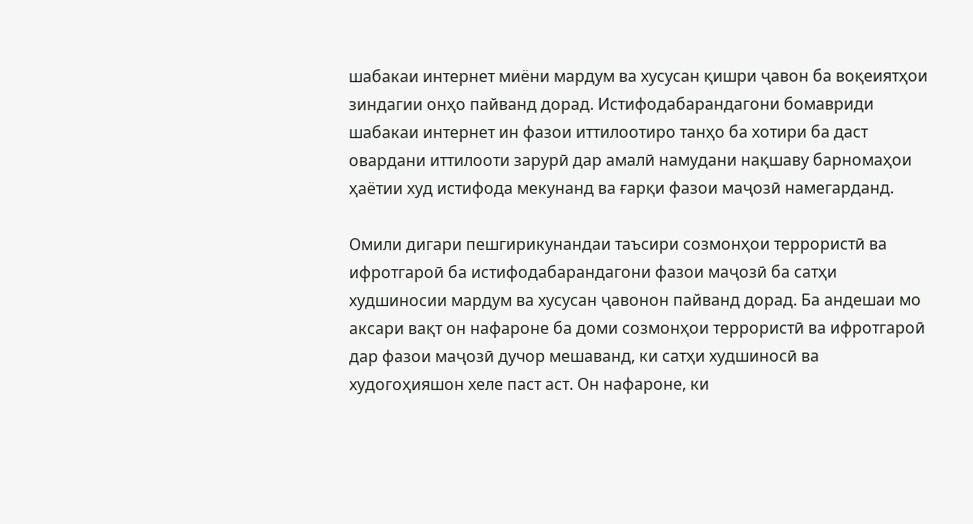шабакаи интернет миёни мардум ва хусусан қишри ҷавон ба воқеиятҳои зиндагии онҳо пайванд дорад. Истифодабарандагони бомавриди шабакаи интернет ин фазои иттилоотиро танҳо ба хотири ба даст овардани иттилооти зарурӣ дар амалӣ намудани нақшаву барномаҳои ҳаётии худ истифода мекунанд ва ғарқи фазои маҷозӣ намегарданд.

Омили дигари пешгирикунандаи таъсири созмонҳои террористӣ ва ифротгароӣ ба истифодабарандагони фазои маҷозӣ ба сатҳи худшиносии мардум ва хусусан ҷавонон пайванд дорад. Ба андешаи мо аксари вақт он нафароне ба доми созмонҳои террористӣ ва ифротгароӣ дар фазои маҷозӣ дучор мешаванд, ки сатҳи худшиносӣ ва худогоҳияшон хеле паст аст. Он нафароне, ки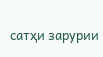сатҳи зарурии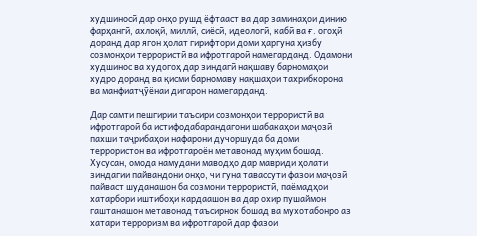худшиносӣ дар онҳо рушд ёфтааст ва дар заминаҳои динию фарҳангӣ, ахлоқӣ, миллӣ, сиёсӣ, идеологӣ, кабӣ ва ғ. огоҳӣ доранд дар ягон ҳолат гирифтори доми ҳаргуна ҳизбу созмонҳои террористӣ ва ифротгароӣ намегарданд. Одамони худшинос ва худогоҳ дар зиндагӣ нақшаву барномаҳои худро доранд ва қисми барномаву нақшаҳои тахрибкорона ва манфиатҷӯёнаи дигарон намегарданд.

Дар самти пешгирии таъсири созмонҳои террористӣ ва ифротгароӣ ба истифодабарандагони шабакаҳои маҷозӣ пахши таҷрибаҳои нафарони дучоршуда ба доми террористон ва ифротгароён метавонад муҳим бошад. Хусусан, омода намудани маводҳо дар мавриди ҳолати зиндагии пайвандони онҳо, чи гуна тавассути фазои маҷозӣ пайваст шуданашон ба созмони террористӣ, паёмадҳои хатарбори иштибоҳи кардаашон ва дар охир пушаймон гаштанашон метавонад таъсирнок бошад ва мухотабонро аз хатари терроризм ва ифротгароӣ дар фазои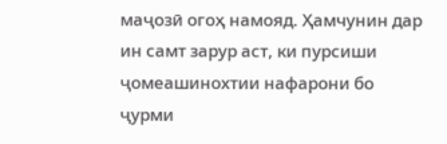маҷозӣ огоҳ намояд. Ҳамчунин дар ин самт зарур аст, ки пурсиши ҷомеашинохтии нафарони бо ҷурми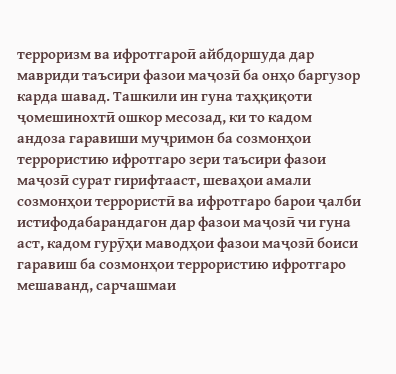терроризм ва ифротгароӣ айбдоршуда дар мавриди таъсири фазои маҷозӣ ба онҳо баргузор карда шавад. Ташкили ин гуна таҳқиқоти ҷомешинохтӣ ошкор месозад, ки то кадом андоза гаравиши муҷримон ба созмонҳои террористию ифротгаро зери таъсири фазои маҷозӣ сурат гирифтааст, шеваҳои амали созмонҳои террористӣ ва ифротгаро барои ҷалби истифодабарандагон дар фазои маҷозӣ чи гуна аст, кадом гурӯҳи маводҳои фазои маҷозӣ боиси гаравиш ба созмонҳои террористию ифротгаро мешаванд, сарчашмаи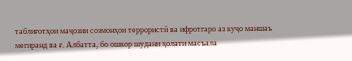таблиғотҳои маҷозии созмонҳои террористӣ ва ифротгаро аз куҷо маншаъ мегиранд ва ғ. Албатта, бо ошкор шудани ҳолати масъала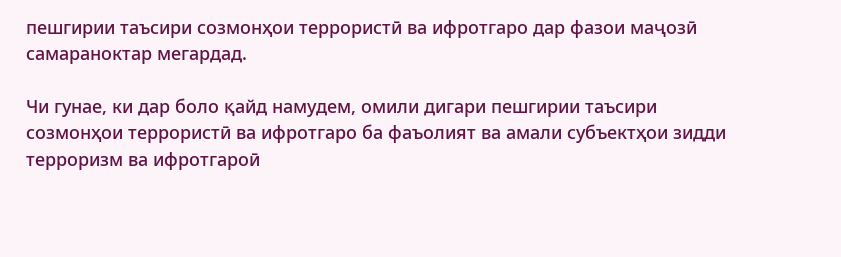пешгирии таъсири созмонҳои террористӣ ва ифротгаро дар фазои маҷозӣ самараноктар мегардад.

Чи гунае, ки дар боло қайд намудем, омили дигари пешгирии таъсири созмонҳои террористӣ ва ифротгаро ба фаъолият ва амали субъектҳои зидди терроризм ва ифротгароӣ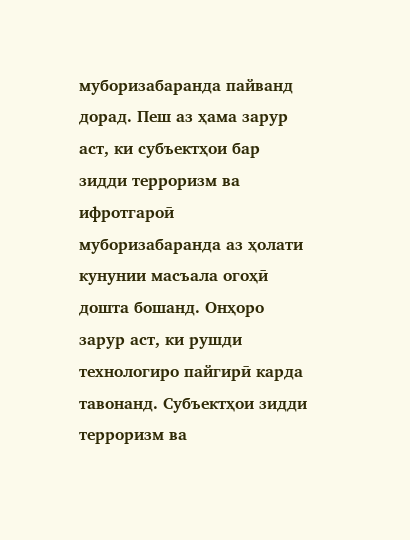муборизабаранда пайванд дорад. Пеш аз ҳама зарур аст, ки субъектҳои бар зидди терроризм ва ифротгароӣ муборизабаранда аз ҳолати кунунии масъала огоҳӣ дошта бошанд. Онҳоро зарур аст, ки рушди технологиро пайгирӣ карда тавонанд. Субъектҳои зидди терроризм ва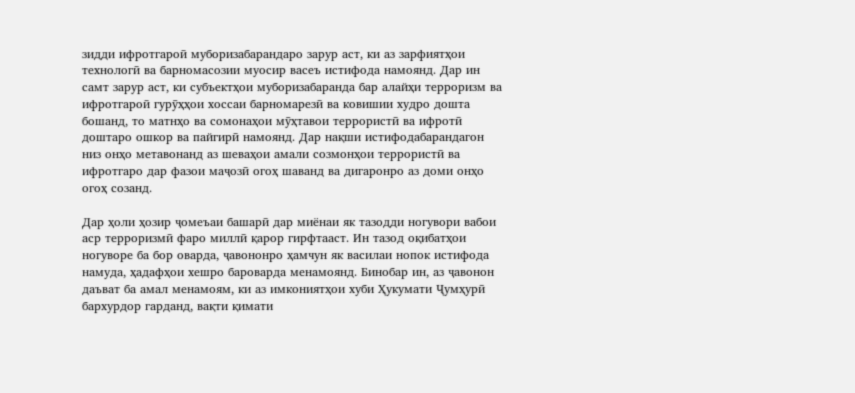зидди ифротгароӣ муборизабарандаро зарур аст, ки аз зарфиятҳои технологӣ ва барномасозии муосир васеъ истифода намоянд. Дар ин самт зарур аст, ки субъектҳои муборизабаранда бар алайҳи терроризм ва ифротгароӣ гурӯҳҳои хоссаи барномарезӣ ва ковишии худро дошта бошанд, то матнҳо ва сомонаҳои мӯҳтавои террористӣ ва ифротӣ доштаро ошкор ва пайгирӣ намоянд. Дар нақши истифодабарандагон низ онҳо метавонанд аз шеваҳои амали созмонҳои террористӣ ва ифротгаро дар фазои маҷозӣ огоҳ шаванд ва дигаронро аз доми онҳо огоҳ созанд.

Дар ҳоли ҳозир ҷомеъаи башарӣ дар миёнаи як тазодди ногувори вабои аср терроризмӣ фаро миллӣ қарор гирфтааст. Ин тазод оқибатҳои ногуворе ба бор оварда, ҷавононро ҳамчун як василаи нопок истифода намуда, ҳадафҳои хешро бароварда менамоянд. Бинобар ин, аз ҷавонон даъват ба амал менамоям, ки аз имкониятҳои хуби Ҳукумати Ҷумҳурӣ бархурдор гарданд, вақти қимати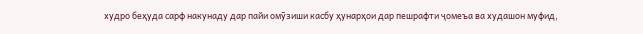худро беҳуда сарф накунаду дар пайи омӯзиши касбу ҳунарҳои дар пешрафти ҷомеъа ва худашон муфид,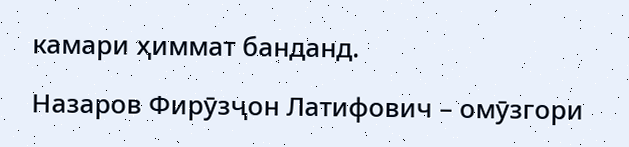камари ҳиммат банданд.

Назаров Фирӯзҷон Латифович – омӯзгори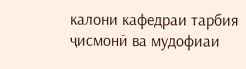калони кафедраи тарбия ҷисмонӣ ва мудофиаи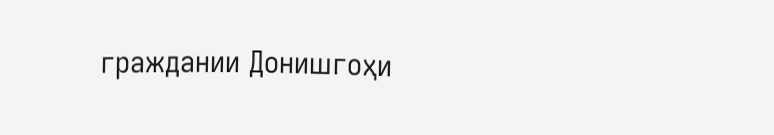граждании Донишгоҳи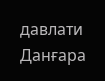давлати Данғара